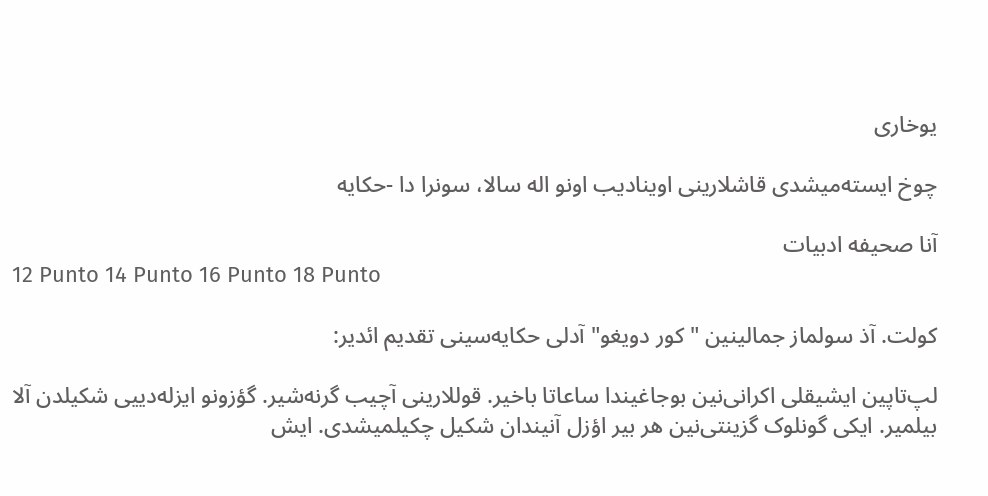یوخاری

چوخ ایسته‌میشدی قاشلارینی اوینادیب اونو اله سالا، سونرا دا -حکایه

آنا صحیفه ادبیات
12 Punto 14 Punto 16 Punto 18 Punto

کولت. آذ سولماز جمالینین "کور دویغو" آدلی حکایه‌سینی تقدیم ائدیر:

لپ‌تاپین ایشیقلی اکرانی‌نین بوجاغیندا ساعاتا باخیر. قوللارینی آچیب گرنه‌شیر. گؤزونو ایزله‌دییی شکیلدن آلا بیلمیر. ایکی گونلوک گزینتی‌نین هر بیر اؤزل آنیندان شکیل چکیلمیشدی. ایش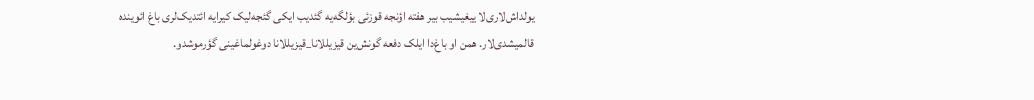یولداش‌لاری‌لا ییغیشیب بیر هفته اؤنجه قوزئی بؤلگه‌یه گئدیب ایکی گئجه‌لیک کیرایه ‌ائتدیک‌لری باغ ائوینده قالمیشدی‌لار. همن او باغ‌دا ایلک دفعه گونش‌ین قیزیللانا_قیزیللانا دوغولماغینی گؤرموشدو.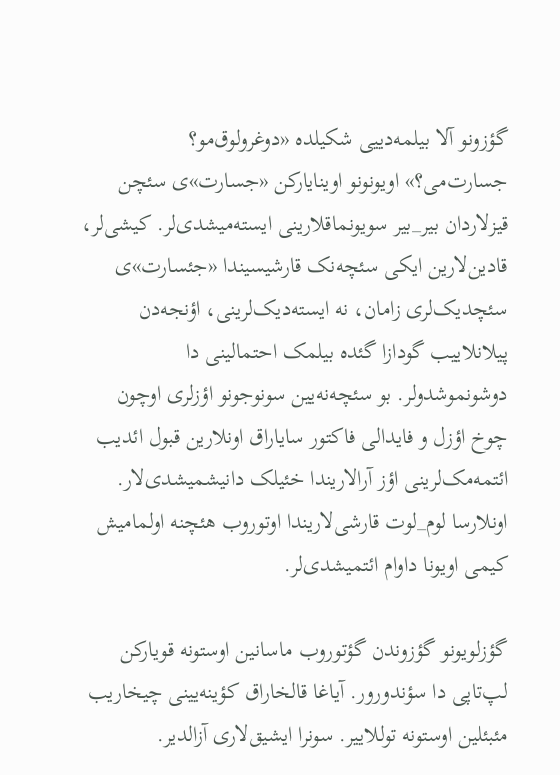گؤزونو آلا بیلمه‌دییی شکیلده «دوغرولوق‌مو؟ جسارت‌می؟» اویونونو اوینایارکن «جسارت‌»ی سئچن قیزلار‌دان بیر_بیر سویونماقلارینی ایسته‌میشدی‌لر. کیشی‌لر، قادین‌لارین ایکی سئچه‌نک قارشیسیندا «جئسارت‌»ی سئچدیک‌لری زامان، نه ایسته‌دیک‌لرینی، اؤنجه‌دن پیلانلاییب گودازا گئده بیلمک احتمالینی دا دوشونموشدولر. بو سئچه‌نه‌یین سونوجونو اؤزلری اوچون چوخ اؤزل و فایدالی فاکتور سایاراق اونلارین قبول ائدیب ائتمه‌مک‌لرینی اؤز آرالاریندا خئیلک دانیشمیشدی‌لار. اونلارسا لوم_لوت قارشی‌لاریندا اوتوروب هئچنه اولمامیش کیمی اویونا داوام ائتمیشدی‌لر.

گؤزلویونو گؤزوندن گؤتوروب ماسانین اوستونه قویارکن لپ‌تاپی دا سؤندورور. آیاغا قالخاراق کؤینه‌یینی چیخاریب مئبئلین اوستونه توللاییر. سونرا ایشیق‌لاری آزالدیر.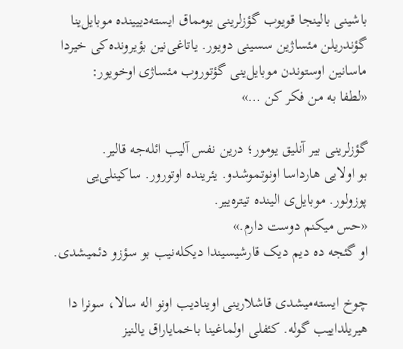باشینی بالینجا قویوب گؤزلرینی یومماق ایسته‌دییینده موبایل‌ینا گؤندریلن مئساژین سسینی دویور. یاتاغی‌نین بؤیرونده‌کی خیردا ماسانین اوستوندن موبایل‌ینی گؤتوروب مئساژی اوخویور:
«لطفا به من فکر کن …»

گؤزلرینی بیر آنلیق یومور؛ درین نفس آلیب ائله‌جه قالیر.
بو اولایی هارداسا اونوتموشدو. یئرینده اوتورور. ساکینلی‌یی پوزولور. موبایل‌ی الینده تیتره‌ییر.
«حس میکنم دوست دارم.»
او گئجه ده دیم دیک قارشیسیندا دیکله‌نیب بو سؤزو دئمیشدی.

چوخ ایسته‌میشدی قاشلارینی اوینادیب اونو اله سالا، سونرا دا هیریلداییب گوله. کئفلی اولماغینا باخمایاراق یالنیز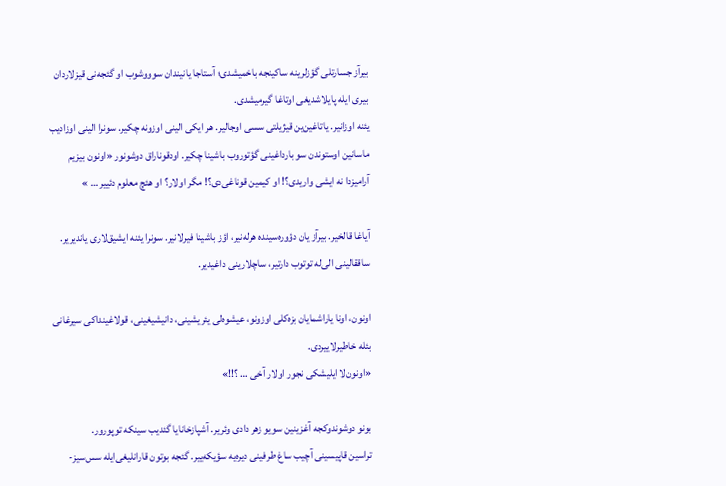بیرآز جسارتلی گؤزلرینه ساکینجه باخمیشدی؛ آستاجا یانیندان سوووشوب او گئجه‌نی قیزلاردان بیری ایله پایلاشدیغی اوتاغا گیرمیشدی.
یئنه اوزانیر. یاتاغین‌ین قیژیلتی سسی اوجالیر. هر ایکی الینی اوزونه چکیر. سونرا الینی اوزادیب ماسانین اوستوندن سو بارداغینی گؤتوروب باشینا چکیر. اودقوناراق دوشونور «اونون بیزیم آرامیزدا نه ایشی واریدی؟! او کیمین قوناغی‌‌دی؟! مگر اولار؟ او هئچ معلوم دئییر … »

آیاغا قالخیر. بیرآز یان دؤوره‌سینده هرله‌نیر، اؤز باشینا فیرلانیر. سونرا یئنه ایشیق‌لاری یاندیریر. ساققالینی الی‌له توتوب دارتیر، ساچلارینی داغیدیر.

اونون، اونا یاراشمایان بزه‌کلی اوزونو، عیشوه‌لی یئریشینی، دانیشیغینی، قولاغینداکی سیرغانی بئله خاطیرلاییردی.
«اونون‌لا ایلیشکی نجور اولار آخی … ؟!!»

بونو دوشوندوکجه آغزینین سویو زهر دادی وئریر. آشپازخانایا گئدیب سینکه توپورور.
تراسین قاپیسینی آچیب ساغ طرفینی دیره‌یه سؤیکه‌ییر. گئجه بوتون قارانلیغی‌ایله سس‌سیز-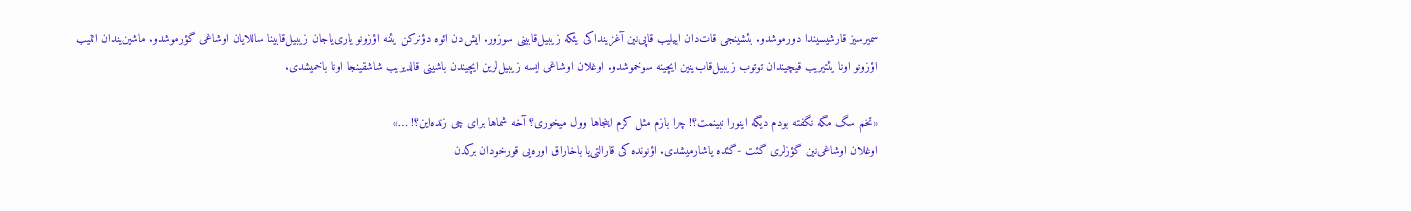سمیرسیز قارشیسیندا دورموشدو. بئشینجی قات‌دان اییلیب قاپی‌نین آغزینداکی یئکه زیبیل‌قابینی سوزور. ایش‌دن ائوه دؤنرکن یئنه اؤزونو یاری‌یا‌جان زیبیل‌قابینا ساللایان اوشاغی گؤرموشدو. ماشین‌یندان ائنیب اؤزونو اونا یئتیریب قیچیندان توتوب زیبیل‌قاب‌ینین ایچینه سوخموشدو. اوغلان اوشاغی ایسه زیبیل‌لرین ایچیندن باشینی قالدیریب شاشقینجا اونا باخمیشدی.

«تخم سگ مگه نگفته بودم دیگه اینورا نبینمت؟! چرا بازم مثل کرم اینجاها وول میخوری؟ آخه شماها برای چی زنده‌این؟! …»
اوغلان اوشاغی‌نین گؤزلری گئت -گئده یاشارمیشدی. اؤنونده کی قارالتی‌یا باخاراق اوره‌یی قورخودان برکدن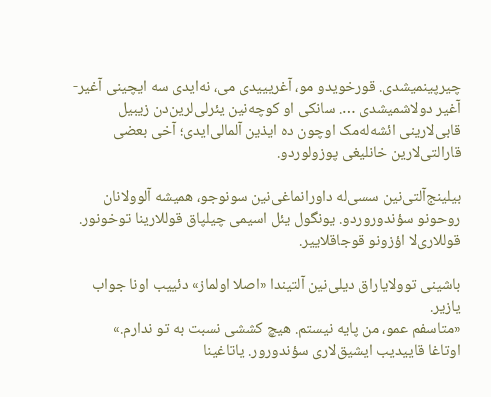چیرپینمیشدی. قورخویدو مو، آغریییدی می، نه‌ایدی سه ایچینی آغیر-آغیر دولاشمیشدی …. سانکی او کوچه‌نین یئرلی‌لرین‌دن زیبیل قابی‌لارینی ائشه‌له‌مک اوچون ده ایذین آلمالی‌ایدی؛ آخی بعضی قارالتی‌لارین خانلیغی پوزولوردو.

بیلینج‌آلتی‌‌نین سسی‌له داورانماغی‌نین سونوجو، همیشه آلوولانان روحونو سؤندوروردو. یونگول یئل اسیمی چیلپاق قوللارینا توخونور. قوللاری‌لا اؤزونو قوجاقلاییر.

باشینی توولایاراق دیلی‌نین آلتیندا «اصلا اولماز» دئییب اونا جواب یازیر.
«متاسفم عمو، من پایه نیستم. هیچ کششی نسبت به تو ندارم.»
اوتاغا قاییدیب ایشیق‌لاری سؤندورور. یاتاغینا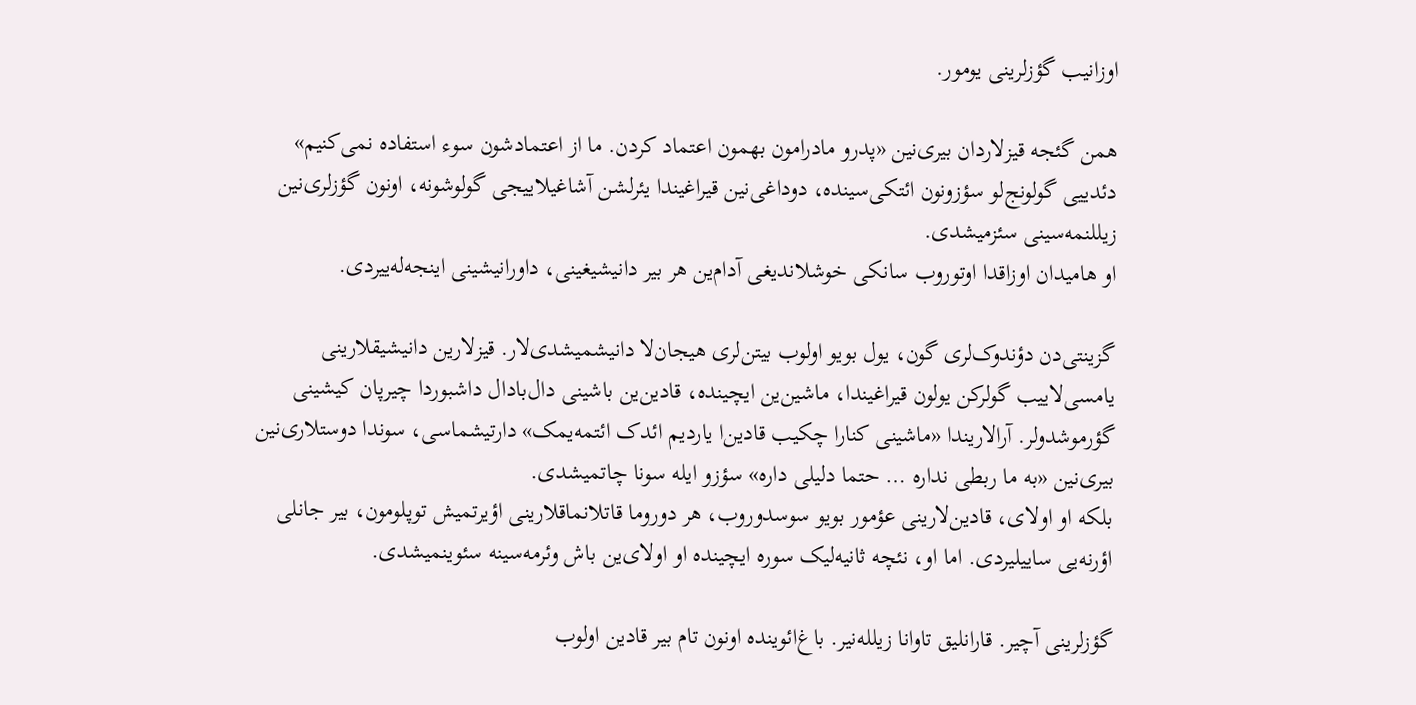اوزانیب گؤزلرینی یومور.

همن گئجه قیزلاردان بیری‌نین «پدرو مادرامون بهمون اعتماد کردن. ما از اعتمادشون سوء استفاده نمی‌کنیم» دئدییی گولونج‌لو سؤزونون ائتکی‌سینده، دوداغی‌نین قیراغیندا یئرلشن آشاغیلاییجی گولوشونه، اونون گؤزلری‌نین زیللنمه‌سینی سئزمیشدی.
او هامیدان اوزاقدا اوتوروب سانکی خوشلاندیغی آدام‌ین هر بیر دانیشیغینی، داورانیشینی اینجه‌له‌ییردی.

گزینتی‌دن دؤندوک‌لری گون، یول بویو اولوب بیتن‌لری‌ هیجان‌لا دانیشمیشدی‌لار. قیزلارین دانیشیقلارینی یامسی‌لاییب گولرکن یولون قیراغیندا، ماشین‌ین ایچینده، قادین‌ین باشینی دال‌بادال داشبوردا چیرپان کیشینی گؤرموشدولر. آرالاریندا «ماشینی کنارا چکیب قادین‌ا یاردیم ائدک ائتمه‌یمک» دارتیشماسی‌‌، سوندا دوستلاری‌نین بیری‌نین «به ما ربطی نداره … حتما دلیلی داره» سؤزو ایله سونا چاتمیشدی.
بلکه او اولای، قادین‌لارینی عؤمور بویو سوسدوروب، هر دوروما قاتلانماقلارینی اؤیرتمیش توپلومون، بیر جانلی اؤرنه‌یی ساییلیردی. اما او، نئچه ثانیه‌لیک سوره ایچینده او اولای‌ین باش وئرمه‌سینه سئوینمیشدی.

گؤزلرینی آچیر. قارانلیق تاوانا زیلله‌نیر. باغ‌ائوینده اونون تام بیر قادین اولوب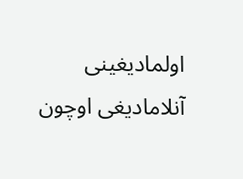اولمادیغینی آنلامادیغی اوچون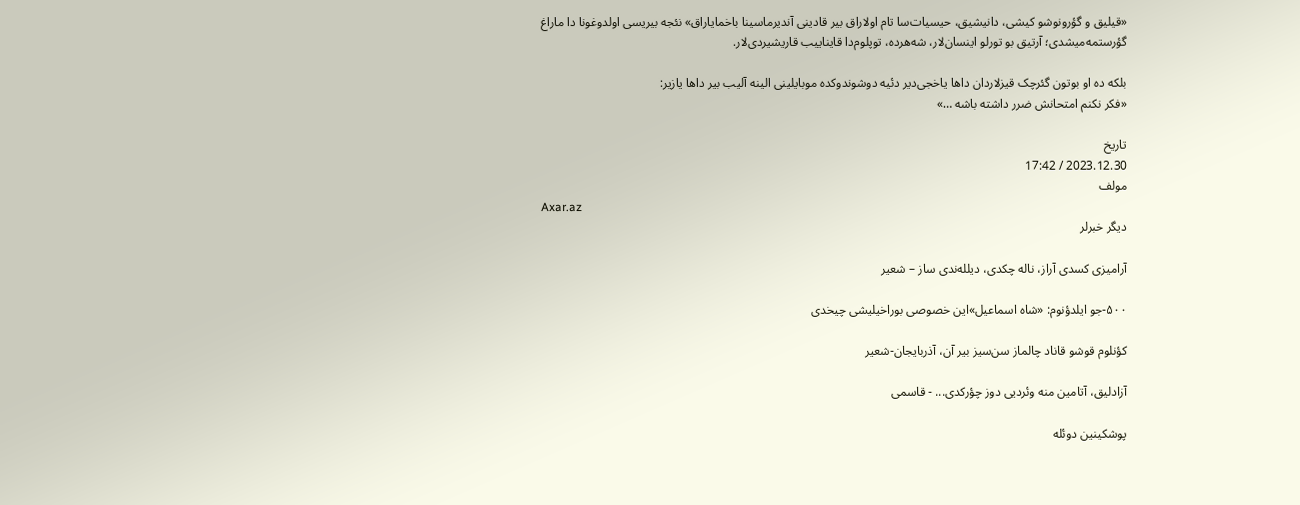«قیلیق و گؤرونوشو کیشی، دانیشیق، حیسیات‌‌سا تام اولاراق بیر قادینی آندیرماسینا باخمایاراق» نئجه بیریسی اولدوغونا دا ماراغ گؤرستمه‌میشدی؛ آرتیق بو تورلو اینسان‌لار، شه‌هرده، توپلوم‌دا قایناییب قاریشیردی‌لار.

بلکه ده او بوتون گئرچک قیزلاردان داها یاخجی‌دیر دئیه دوشوندوکده موبایلینی الینه آلیب بیر داها یازیر:
«فکر نکنم امتحانش ضرر داشته باشه …»

تاریخ
2023.12.30 / 17:42
مولف
Axar.az
دیگر خبرلر

آرامیزی کسدی آراز، ناله چکدی، دیلله‌ندی ساز – شعیر

۵۰۰-جو ایلدؤنوم: «شاه اسماعیل»این خصوصی بوراخیلیشی چیخدی

کؤنلوم قوشو قاناد چالماز سن‌سیز بیر آن، آذربایجان-شعیر

آزادلیق، آتامین منه وئردیی دوز چؤرکدی... - قاسمی

پوشکینین دوئله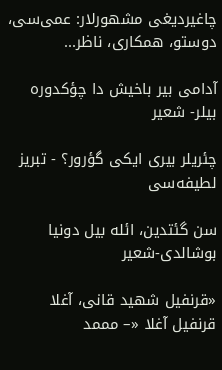چاغیردیغی مشهورلار: عمی‌سی، دوستو، همکاری، ناظر...

آدامی بیر باخیش دا چؤکدوره بیلر- شعیر

چئریلر بیری ایکی گؤرور؟ - تبریز لطیفه‌سی

سن گئتدین، ائله بیل دونیا بوشالدی-شعیر

«قرنفیل شهید قانی، آغلا قرنفیل آغلا «– مممد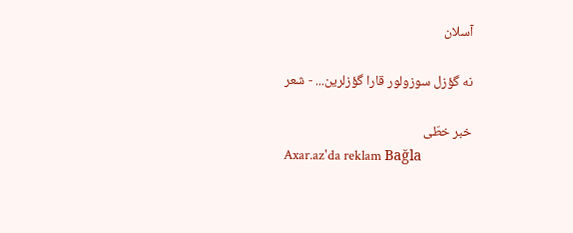آسلان

نه گؤزل سوزولور قارا گؤزلرین... - شعر

خبر خطّی
Axar.az'da reklam Bağla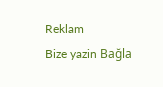Reklam
Bize yazin Bağla